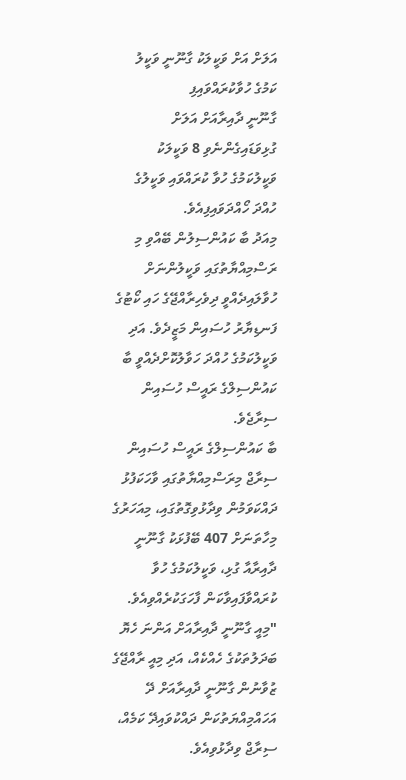އަލަށް އަށް ވަކީލަކު ގާނޫނީ ވަކީލު ކަމުގެ ހުވާކުރައްވައިފި
ގާނޫނީ ދާއިރާއަށް އަލަށް ގުޅިވަޑައިގެންނެވި 8 ވަކީލަކު ވަކީލުކަމުގެ ހުވާ ކުރައްވައި ވަކީލުގެ ހުއްދަ ހޯއްދަވައިފިއެވެ.
މިއަދު ބާ ކައުންސިލުން ބޭއްވި މި ރަސްމިއްޔާތުގައި ވަކީލުންނަށް ހުވާލައިދެއްވީ ދިވެހިރާއްޖޭގެ ހައި ކޯޓުގެ ފަނޑިޔާރު ހުސައިން މަޒީދެވެ. އަދި ވަކީލުކަމުގެ ހުއްދަ ހަވާލުކޮށްދެއްވީ ބާ ކައުންސިލްގެ ރައީސް ހުސައިން ސިރާޖެވެ.
ބާ ކައުންސިލްގެ ރައީސް ހުސައިން ސިރާޖް މިރަސްމިއްޔާތުގައި ވާހަކަފުޅު ދައްކަވަމުން ވިދާޅުވިގޮތުގައި، މިއަހަރުގެ މިހާތަނަށް 407 ބޭފުޅަކު ގާނޫނީ ދާއިރާއާ ގުޅި، ވަކީލުކަމުގެ ހުވާ ކުރައްވާފައިވާކަން ފާހަގަކުރެއްވިއެވެ.
"މިއީ ގާނޫނީ ދާއިރާއަށް އަންނަ ހެޔޮ ބަދަލުތަކުގެ ހެއްކެއް، އަދި މިއީ ރާއްޖޭގެ ޒުވާނުން ގާނޫނީ ދާއިރާއަށް ދޭ އަހައްމިއްޔަތުކަން ދައްކުވައިދޭ ކަމެއް،
ސިރާޖް ވިދާޅުވިއެވެ.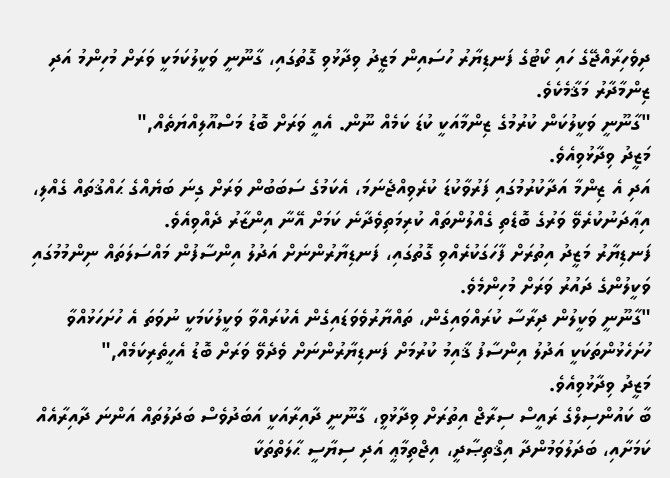ދިވެހިރާއްޖޭގެ ހައި ކޯޓުގެ ފަނޑިޔާރު ހުސައިން މަޒީދު ވިދާޅުވި ގޮތުގައި، ގާނޫނީ ވަކީލުކަމަކީ ވަރަށް މުހިންމު އަދި ޒިންމާދާރު މަޤާމެކެވެ.
"ގާނޫނީ ވަކީލުކަން ކުރުމުގެ ޒިންމާއަކީ ކުޑަ ކަމެއް ނޫން. އެއީ ވަރަށް ބޮޑު މަސްއޫލިއްޔަތެއް,"
މަޒީދު ވިދާޅުވިއެވެ.
އަދި އެ ޒިންމާ އަދާކުރުމުގައި ފަރުވާކުޑަ ކުރެވިއްޖެނަމަ، އެކަމުގެ ސަބަބުން ވަރަށް ގިނަ ބަޔެއްގެ ޙައްޤުތައް ގެއްލި، އިޢާދަނުކުރެވޭ ވަރުގެ ބޮޑެތި ގެއްލުންތައް ކުރިމަތިވެދާނެ ކަމަށް އޭނާ އިންޒާރު ދެއްވިއެވެ.
ފަނޑިޔާރު މަޒީދު އިތުރަށް ފާހަގަކުރެއްވި ގޮތުގައި، ފަނޑިޔާރުންނަށް އަދުލު އިންސާފުން މައްސަލަތައް ނިންމުމުގައި ވަކީލުންގެ ދައުރު ވަރަށް މުހިންމެވެ.
"ގާނޫނީ ވަކީލުން ދިރާސާ ކުރައްވައިގެން، ތައްޔާރުވެވަޑައިގެން އެކުރައްވާ ވަކީލުކަމަކީ ނުވަތަ އެ ހުށަހަޅުއްވާ ހުށަހެޅުންތަކަކީ އަދުލު އިންސާފު ޤާއިމު ކުރުމަށް ފަނޑިޔާރުންނަށް ވެދެވޭ ވަރަށް ބޮޑު އެހީތެރިކަމެއް,"
މަޒީދު ވިދާޅުވިއެވެ.
ބާ ކައުންސިލްގެ ރައީސް ސިރާޖް އިތުރަށް ވިދާޅުވީ، ގާނޫނީ ދާއިރާއަކީ އަބަދުވެސް ބަދަލުތައް އަންނަ ދާއިރާއެއް ކަމަށާއި، ބަދަލުވަމުންދާ އިޤްތިޞާދީ، އިޖްތިމާޢީ އަދި ސިޔާސީ ޙާލަތްތަކާ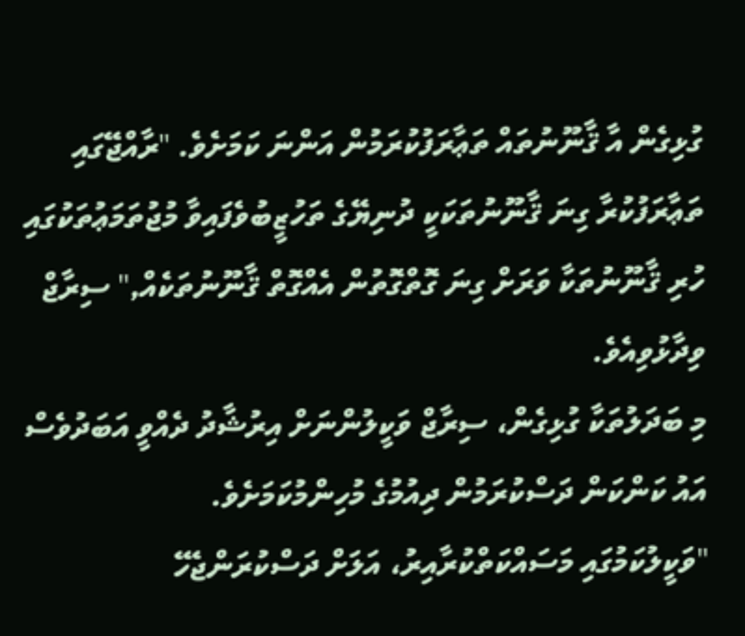ގުޅިގެން އާ ޤާނޫނުތައް ތަޢާރަފުކުރަމުން އަންނަ ކަމަށެވެ. "ރާއްޖޭގައި ތަޢާރަފުކުރާ ގިނަ ޤާނޫނުތަކަކީ ދުނިޔޭގެ ތަހުޒީބުވެފައިވާ މުޖުތަމަޢުތަކުގައި ހުރި ޤާނޫނުތަކާ ވަރަށް ގިނަ ގޮތްގޮތުން އެއްގޮތް ޤާނޫނުތަކެއް," ސިރާޖް ވިދާޅުވިއެވެ.
މި ބަދަލުތަކާ ގުޅިގެން، ސިރާޖް ވަކީލުންނަށް އިރުޝާދު ދެއްވީ އަބަދުވެސް އައު ކަންކަން ދަސްކުރަމުން ދިއުމުގެ މުހިންމުކަމަށެވެ.
"ވަކީލުކަމުގައި މަސައްކަތްކުރާއިރު، އަލަށް ދަސްކުރަންޖެހޭ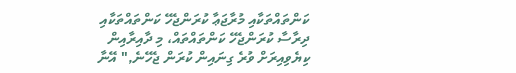ކަންތައްތަކާއި މުރާޖަޢާ ކުރަންޖެހޭ ކަންތައްތަކާއި ދިރާސާ ކުރަންޖެހޭ ކަންތައްތައް، މި ދާއިރާއިން ކިޔެވިއިރަށް ވުރެ ގިނައިން ކުރަން ޖެހޭނެ," އޭނާ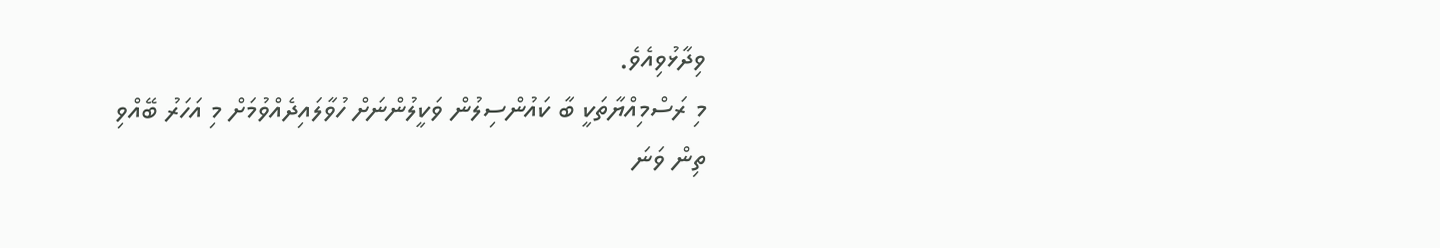ވިދާޅުވިއެވެ.
މި ރަސްމިއްޔާތަކީ ބާ ކައުންސިލުން ވަކީލުންނަށް ހުވާލައިދެއްވުމަށް މި އަހަރު ބޭއްވި ތިން ވަނަ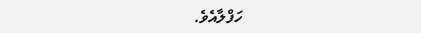ހަފްލާއެވެ.